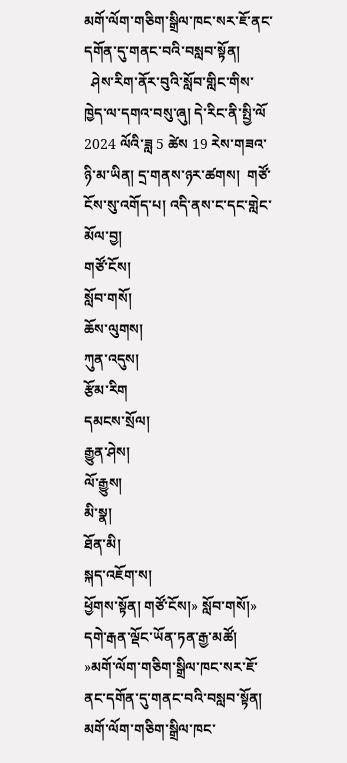མགོ་ལོག་གཅིག་སྒྲིལ་ཁང་སར་ཇོ་ནང་དགོན་དུ་གནང་བའི་བསླབ་སྟོན།
  ཤེས་རིག་ནོར་བུའི་སློབ་གླིང་གིས་ཁྱེད་ལ་དགའ་བསུ་ཞུ། དེ་རིང་ནི་སྤྱི་ལོ 2024 ལོའི་ཟླ 5 ཚེས 19 རེས་གཟའ་ཉི་མ་ཡིན། དྲ་གནས་ཉར་ཚགས།  གཙོ་ངོས་སུ་འགོད་པ། འདི་ནས་ང་དང་གླེང་མོལ་བྱ།
གཙོ་ངོས།
སློབ་གསོ།
ཆོས་ལུགས།
ཀུན་འདུས།
རྩོམ་རིག
དམངས་སྲོལ།
རྒྱུན་ཤེས།
ལོ་རྒྱུས།
མི་སྣ།
ཐོན་མི།
སྐད་འཇོག་ས།
ཕྱོགས་སྟོན། གཙོ་ངོས།» སློབ་གསོ།» དགེ་རྒན་ལྡོང་ཡོན་ཏན་རྒྱ་མཚོ། »མགོ་ལོག་གཅིག་སྒྲིལ་ཁང་སར་ཇོ་ནང་དགོན་དུ་གནང་བའི་བསླབ་སྟོན།
མགོ་ལོག་གཅིག་སྒྲིལ་ཁང་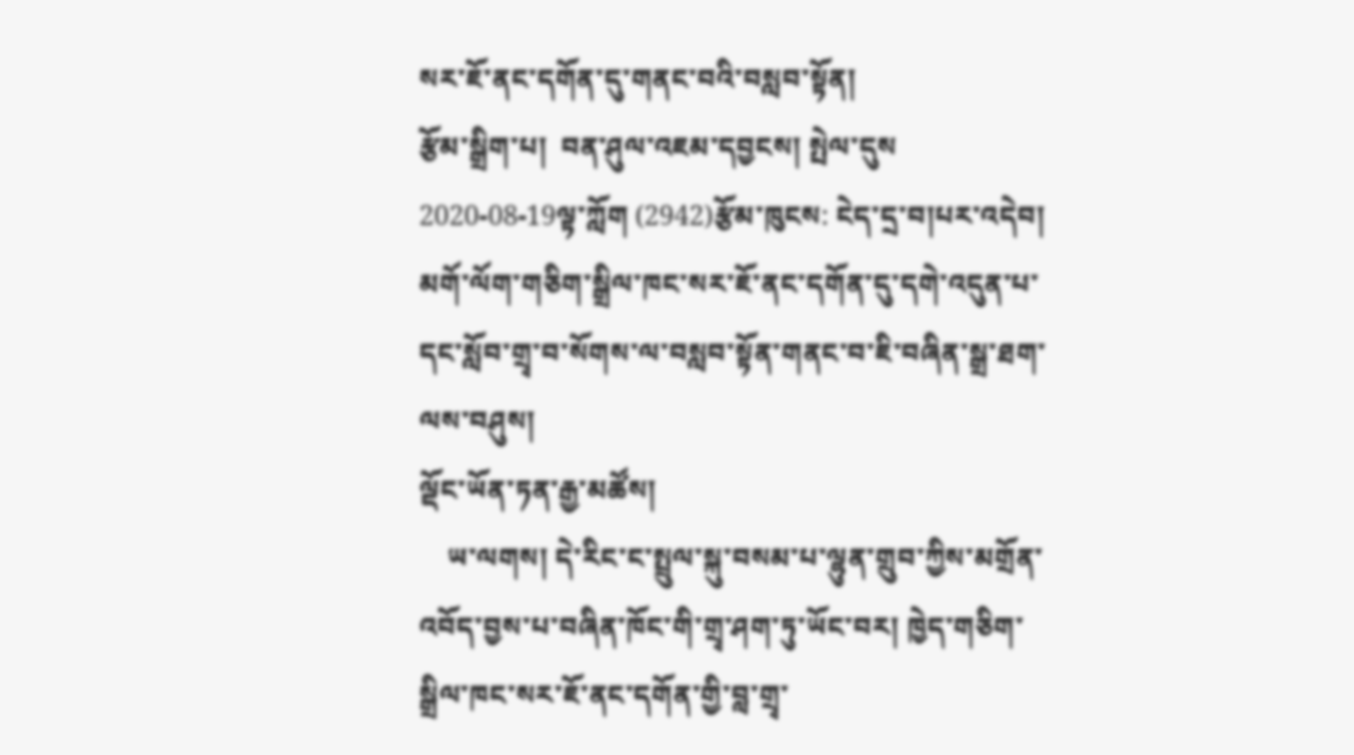སར་ཇོ་ནང་དགོན་དུ་གནང་བའི་བསླབ་སྟོན།
རྩོམ་སྒྲིག་པ།  བན་ཤུལ་འཇམ་དབྱངས། སྤེལ་དུས 2020-08-19ལྟ་ཀློག (2942)རྩོམ་ཁུངས: ངེད་དྲ་བ།པར་འདེབ།
མགོ་ལོག་གཅིག་སྒྲིལ་ཁང་སར་ཇོ་ནང་དགོན་དུ་དགེ་འདུན་པ་དང་སློབ་གྲྭ་བ་སོགས་ལ་བསླབ་སྟོན་གནང་བ་ཇི་བཞིན་སྒྲ་ཐག་ལས་བཤུས།
ལྡོང་ཡོན་ཏན་རྒྱ་མཚོས།
    ཡ་ལགས། དེ་རིང་ང་སྤྲུལ་སྐུ་བསམ་པ་ལྷུན་གྲུབ་ཀྱིས་མགྲོན་འབོད་བྱས་པ་བཞིན་ཁོང་གི་གྲྭ་ཤག་ཏུ་ཡོང་བར། ཁྱེད་གཅིག་སྒྲིལ་ཁང་སར་ཇོ་ནང་དགོན་གྱི་བླ་གྲྭ་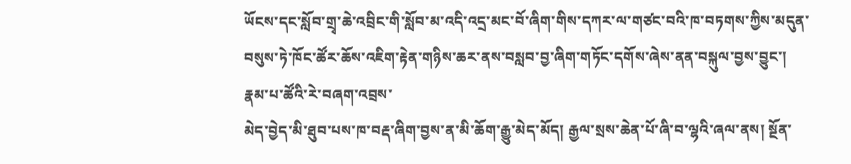ཡོངས་དང་སློབ་གྲྭ་ཆེ་འབྲིང་གི་སློབ་མ་འདི་འདྲ་མང་བོ་ཞིག་གིས་དཀར་ལ་གཙང་བའི་ཁ་བཏགས་ཀྱིས་མདུན་བསུས་ཏེ་ཁོང་ཚོར་ཆོས་འཇིག་རྟེན་གཉིས་ཆར་ནས་བསླབ་བྱ་ཞིག་གཏོང་དགོས་ཞེས་ནན་བསྐུལ་བྱས་བྱུང་། རྣམ་པ་ཚོའི་རེ་བཞག་འབྲས་
མེད་བྱེད་མི་ཐུབ་པས་ཁ་བརྡ་ཞིག་བྱས་ན་མི་ཆོག་རྒྱུ་མེད་མོད། རྒྱལ་སྲས་ཆེན་པོ་ཞི་བ་ལྷའི་ཞལ་ནས། སྔོན་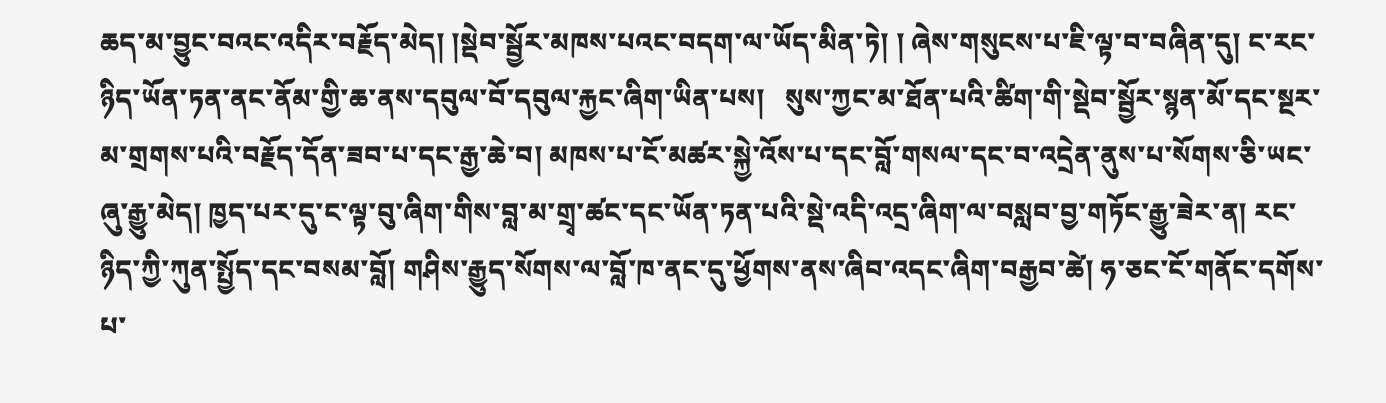ཆད་མ་བྱུང་བའང་འདིར་བརྗོད་མེད། །སྡེབ་སྦྱོར་མཁས་པའང་བདག་ལ་ཡོད་མིན་ཏེ། ། ཞེས་གསུངས་པ་ཇི་ལྟ་བ་བཞིན་དུ། ང་རང་ཉིད་ཡོན་ཏན་ནང་ནོམ་གྱི་ཆ་ནས་དབུལ་བོ་དབུལ་རྐྱང་ཞིག་ཡིན་པས།   སུས་ཀྱང་མ་ཐོན་པའི་ཚིག་གི་སྡེབ་སྦྱོར་སྙན་མོ་དང་སྔར་མ་གྲགས་པའི་བརྗོད་དོན་ཟབ་པ་དང་རྒྱ་ཆེ་བ། མཁས་པ་ངོ་མཚར་སྐྱེ་འོས་པ་དང་བློ་གསལ་དང་བ་འདྲེན་ནུས་པ་སོགས་ཅི་ཡང་ཞུ་རྒྱུ་མེད། ཁྱད་པར་དུ་ང་ལྟ་བུ་ཞིག་གིས་བླ་མ་གྲྭ་ཚང་དང་ཡོན་ཏན་པའི་སྡེ་འདི་འདྲ་ཞིག་ལ་བསླབ་བྱ་གཏོང་རྒྱུ་ཟེར་ན། རང་ཉིད་ཀྱི་ཀུན་སྤྱོད་དང་བསམ་བློ། གཤིས་རྒྱུད་སོགས་ལ་བློ་ཁ་ནང་དུ་ཕྱོགས་ནས་ཞིབ་འདང་ཞིག་བརྒྱབ་ཚེ། ཧ་ཅང་ངོ་གནོང་དགོས་པ་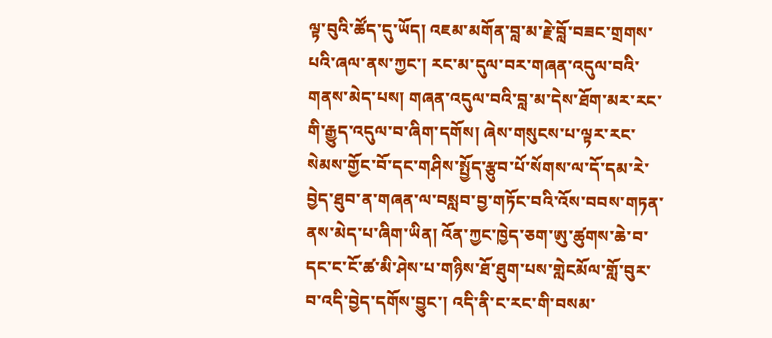ལྟ་བུའི་ཚོད་དུ་ཡོད། འཇམ་མགོན་བླ་མ་རྗེ་བློ་བཟང་གྲགས་པའི་ཞལ་ནས་ཀྱང་། རང་མ་དུལ་བར་གཞན་འདུལ་བའི་གནས་མེད་པས། གཞན་འདུལ་བའི་བླ་མ་དེས་ཐོག་མར་རང་གི་རྒྱུད་འདུལ་བ་ཞིག་དགོས། ཞེས་གསུངས་པ་ལྟར་རང་སེམས་གྱོང་བོ་དང་གཤིས་སྤྱོད་རྩུབ་པོ་སོགས་ལ་དོ་དམ་རེ་བྱེད་ཐུབ་ན་གཞན་ལ་བསླབ་བྱ་གཏོང་བའི་འོས་བབས་གཏན་ནས་མེད་པ་ཞིག་ཡིན། འོན་ཀྱང་ཁྱེད་ཅག་ཨུ་ཚུགས་ཆེ་བ་དང་ང་ངོ་ཚ་མི་ཤེས་པ་གཉིས་ཐོ་ཐུག་པས་གླེངམོལ་གློ་བུར་བ་འདི་བྱེད་དགོས་བྱུང་། འདི་ནི་ང་རང་གི་བསམ་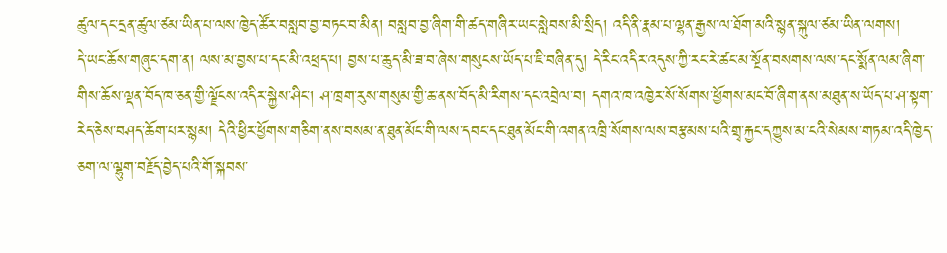ཚུལ་དང་དྲན་ཚུལ་ཙམ་ཡིན་པ་ལས་ཁྱེད་ཚོར་བསླབ་བྱ་བཏང་བ་མིན། བསླབ་བྱ་ཞིག་གི་ཚད་གཞིར་ཡང་སླེབས་མི་སྲིད། འདི་ནི་རྣམ་པ་ལྷན་རྒྱས་ལ་ཐོག་མའི་སྙན་སྐུལ་ཙམ་ཡིན་ལགས།
དེ་ཡང་ཆོས་གཞུང་དག་ན། ལས་མ་བྱས་པ་དང་མི་འཕྲད་པ། བྱས་པ་ཆུད་མི་ཟ་བ་ཞེས་གསུངས་ཡོད་པ་ཇི་བཞིན་དུ། དེ་རིང་འདིར་འདུས་ཀྱི་རང་རེ་ཚང་མ་སྔོན་བསགས་ལས་དང་སྨོན་ལམ་ཞིག་གིས་ཆོས་ལྡན་བོད་ཁ་ཅན་གྱི་ལྗོངས་འདིར་སྐྱེས་ཤིང་། ཤ་ཁྲག་རུས་གསུམ་གྱི་ཆ་ནས་བོད་མི་རིགས་དང་འབྲེལ་བ། དགའ་ཁ་འཁྱེར་སོ་སོགས་ཕྱོགས་མང་བོ་ཞིག་ནས་མཐུན་ས་ཡོད་པ་ཤ་སྟག་རེད་ཅེས་བཤད་ཆོག་པར་སྙམ། དེའི་ཕྱིར་ཕྱོགས་གཅིག་ནས་བསམ་ན་ཐུན་མོང་གི་ལས་དབང་དང་ཐུན་མོང་གི་འགན་འཁྲི་སོགས་ལས་བརྩམས་པའི་གྲྭ་རྐྱང་དཀྱུས་མ་ངའི་སེམས་གཏམ་འདི་ཁྱེད་ཅག་ལ་ལྷུག་བརྗོད་བྱེད་པའི་གོ་སྐབས་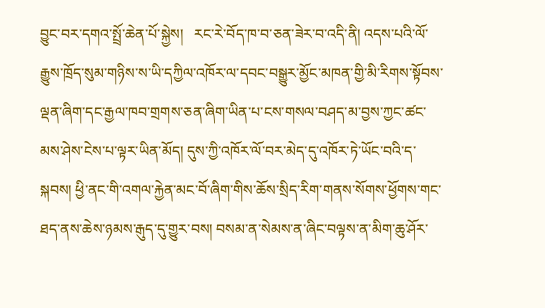བྱུང་བར་དགའ་སྤྲོ་ཆེན་པོ་སྐྱེས།   རང་རེ་བོད་ཁ་བ་ཅན་ཟེར་བ་འདི་ནི། འདས་པའི་ལོ་རྒྱུས་ཁྲོད་སུམ་གཉིས་ས་ཡི་དཀྱིལ་འཁོར་ལ་དབང་བསྒྱུར་མྱོང་མཁན་གྱི་མི་རིགས་སྟོབས་ལྡན་ཞིག་དང་རྒྱལ་ཁབ་གྲགས་ཅན་ཞིག་ཡིན་པ་ངས་གསལ་བཤད་མ་བྱས་ཀྱང་ཚང་མས་ཤེས་ངེས་པ་ལྟར་ཡིན་མོད། དུས་ཀྱི་འཁོར་ལོ་བར་མེད་དུ་འཁོར་ཏེ་ཡོང་བའི་ད་སྐབས། ཕྱི་ནང་གི་འགལ་རྐྱེན་མང་བོ་ཞིག་གིས་ཆོས་སྲིད་རིག་གནས་སོགས་ཕྱོགས་གང་ཐད་ནས་ཆེས་ཉམས་རྒུད་དུ་གྱུར་བས། བསམ་ན་སེམས་ན་ཞིང་བལྟས་ན་མིག་ཆུ་ཤོར་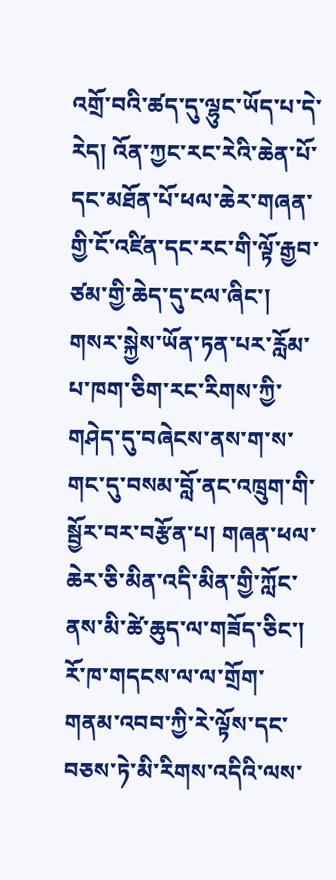འགྲོ་བའི་ཚད་དུ་ལྷུང་ཡོད་པ་དེ་རེད། འོན་ཀྱང་རང་རེའི་ཆེན་པོ་དང་མཐོན་པོ་ཕལ་ཆེར་གཞན་གྱི་ངོ་འཛིན་དང་རང་གི་ལྟོ་རྒྱབ་ཙམ་གྱི་ཆེད་དུ་ངལ་ཞིང་། གསར་སྐྱེས་ཡོན་ཏན་པར་རློམ་པ་ཁག་ཅིག་རང་རིགས་ཀྱི་གཤེད་དུ་བཞེངས་ནས་ག་ས་གང་དུ་བསམ་བློ་ནང་འཁྲུག་གི་སྦྱོར་བར་བརྩོན་པ། གཞན་ཕལ་ཆེར་ཅི་མིན་འདི་མིན་གྱི་ཀློང་ནས་མི་ཚེ་ཆུད་ལ་གཟོད་ཅིང་། རོ་ཁ་གདངས་ལ་ལ་གྲོག་གནམ་འབབ་ཀྱི་རེ་ལྟོས་དང་བཅས་ཏེ་མི་རིགས་འདིའི་ལས་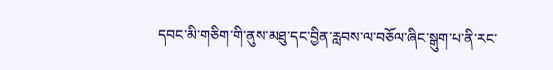དབང་མི་གཅིག་གི་ནུས་མཐུ་དང་བྱིན་རླབས་ལ་བཅོལ་ཞིང་སྒུག་པ་ནི་རང་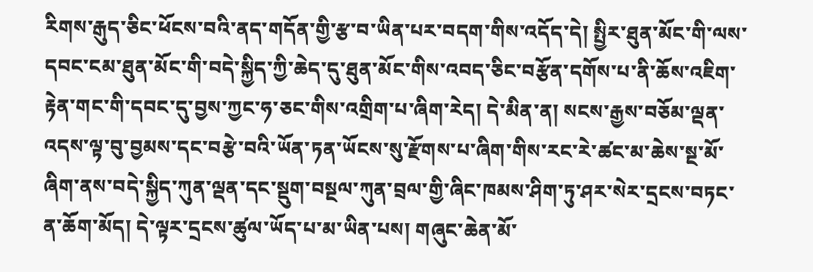རིགས་རྒུད་ཅིང་ཕོངས་བའི་ནད་གདོན་གྱི་རྩ་བ་ཡིན་པར་བདག་གིས་འདོད་དེ། སྤྱིར་ཐུན་མོང་གི་ལས་དབང་ངམ་ཐུན་མོང་གི་བདེ་སྐྱིད་ཀྱི་ཆེད་དུ་ཐུན་མོང་གིས་འབད་ཅིང་བརྩོན་དགོས་པ་ནི་ཆོས་འཇིག་རྟེན་གང་གི་དབང་དུ་བྱས་ཀྱང་ཧ་ཅང་གིས་འགྲིག་པ་ཞིག་རེད། དེ་མིན་ན། སངས་རྒྱས་བཅོམ་ལྡན་འདས་ལྟ་བུ་བྱམས་དང་བརྩེ་བའི་ཡོན་ཏན་ཡོངས་སུ་རྫོགས་པ་ཞིག་གིས་རང་རེ་ཚང་མ་ཆེས་སྔ་མོ་ཞིག་ནས་བདེ་སྐྱིད་ཀུན་ལྡན་དང་སྡུག་བསྔལ་ཀུན་བྲལ་གྱི་ཞིང་ཁམས་ཤིག་ཏུ་ཤར་སེར་དྲངས་བཏང་ན་ཆོག་མོད། དེ་ལྟར་དྲངས་ཚུལ་ཡོད་པ་མ་ཡིན་པས། གཞུང་ཆེན་མོ་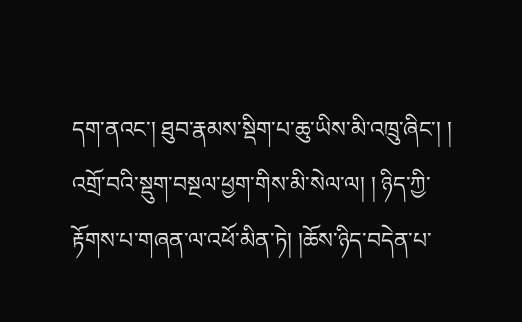དག་ནའང་། ཐུབ་རྣམས་སྡིག་པ་ཆུ་ཡིས་མི་འཁྲུ་ཞིང་། ། འགྲོ་བའི་སྡུག་བསྔལ་ཕྱག་གིས་མི་སེལ་ལ། ། ཉིད་ཀྱི་རྟོགས་པ་གཞན་ལ་འཕོ་མིན་ཏེ། །ཆོས་ཉིད་བདེན་པ་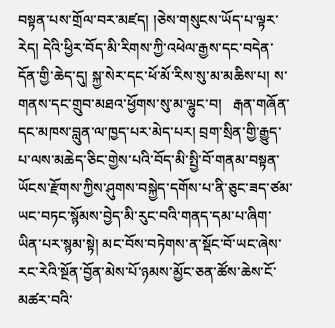བསྟན་པས་གྲོལ་བར་མཛད། །ཅེས་གསུངས་ཡོད་པ་ལྟར་རེད། དེའི་ཕྱིར་བོད་མི་རིགས་ཀྱི་འཕེལ་རྒྱས་དང་བདེན་དོན་གྱི་ཆེད་དུ། སྐྱ་སེར་དང་ཕོ་མོ་རིས་སུ་མ་མཆིས་པ། ས་གནས་དང་གྲུབ་མཐའ་ཕྱོགས་སུ་མ་ལྷུང་བ།   རྒན་གཞོན་དང་མཁས་བླུན་ལ་ཁྱད་པར་མེད་པར། བྲག་སྲིན་གྱི་རྒྱུད་པ་ལས་མཆེད་ཅིང་གྱེས་པའི་བོད་མི་སྤྱི་བོ་གནམ་བསྟན་ཡོངས་རྫོགས་ཀྱིས་ཤུགས་བསྐྱེད་དགོས་པ་ནི་ཅུང་ཟད་ཙམ་ཡང་བཏང་སྙོམས་བྱེད་མི་རུང་བའི་གནད་དམ་པ་ཞིག་ཡིན་པར་སྙམ་སྟེ། མང་བོས་བཏེགས་ན་སྡོང་བོ་ཡང་ཞེས་རང་རེའི་སྔོན་བྱོན་མེས་པོ་ཉམས་མྱོང་ཅན་ཚོས་ཆེས་ངོ་མཚར་བའི་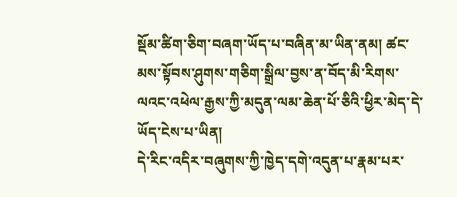སྡོམ་ཚིག་ཅིག་བཞག་ཡོད་པ་བཞིན་མ་ཡིན་ནམ། ཚང་མས་སྟོབས་ཤུགས་གཅིག་སྒྲིལ་བྱས་ན་བོད་མི་རིགས་ལའང་འཕེལ་རྒྱས་ཀྱི་མདུན་ལམ་ཆེན་པོ་ཅིའི་ཕྱིར་མེད་དེ་ཡོད་ངེས་པ་ཡིན།
དེ་རིང་འདིར་བཞུགས་ཀྱི་ཁྱེད་དགེ་འདུན་པ་རྣམ་པར་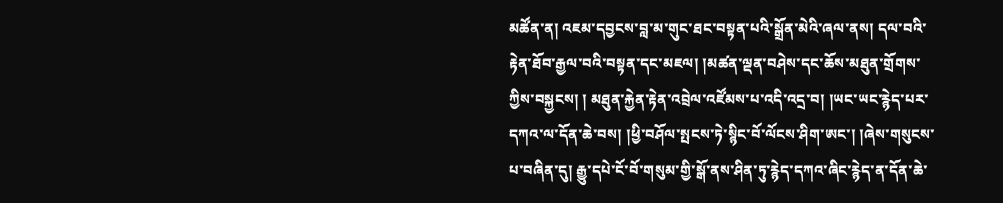མཚོན་ན། འཇམ་དབྱངས་བླ་མ་གུང་ཐང་བསྟན་པའི་སྒྲོན་མེའི་ཞལ་ནས། དལ་བའི་རྟེན་ཐོབ་རྒྱལ་བའི་བསྟན་དང་མཇལ། །མཚན་ལྡན་བཤེས་དང་ཆོས་མཐུན་གྲོགས་ཀྱིས་བསྐྱངས། ། མཐུན་རྐྱེན་རྟེན་འབྲེལ་འཛོམས་པ་འདི་འདྲ་བ། །ཡང་ཡང་རྙེད་པར་དཀའ་ལ་དོན་ཆེ་བས། །ཕྱི་བཤོལ་སྤངས་ཏེ་སྙིང་བོ་ལོངས་ཤིག་ཨང་། །ཞེས་གསུངས་པ་བཞིན་དུ། རྒྱུ་དཔེ་ངོ་བོ་གསུམ་གྱི་སྒོ་ནས་ཤིན་ཏུ་རྙེད་དཀའ་ཞིང་རྙེད་ན་དོན་ཆེ་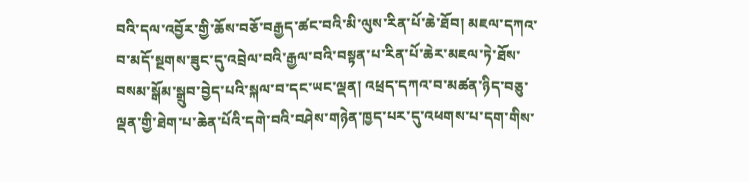བའི་དལ་འབྱོར་གྱི་ཆོས་བཅོ་བརྒྱད་ཚང་བའི་མི་ལུས་རིན་པོ་ཆེ་ཐོབ། མཇལ་དཀའ་བ་མདོ་སྔགས་ཟུང་དུ་འབྲེལ་བའི་རྒྱལ་བའི་བསྟན་པ་རིན་པོ་ཆེར་མཇལ་ཏེ་ཐོས་བསམ་སྒོམ་སྒྲུབ་བྱེད་པའི་སྐལ་བ་དང་ཡང་ལྡན། འཕྲད་དཀའ་བ་མཚན་ཉིད་བཅུ་ལྡན་གྱི་ཐེག་པ་ཆེན་པོའི་དགེ་བའི་བཤེས་གཉེན་ཁྱད་པར་དུ་འཕགས་པ་དག་གིས་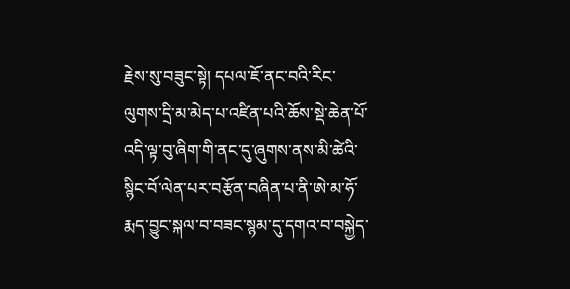རྗེས་སུ་བཟུང་སྟེ། དཔལ་ཇོ་ནང་བའི་རིང་ལུགས་དྲི་མ་མེད་པ་འཛིན་པའི་ཆོས་སྡེ་ཆེན་པོ་འདི་ལྟ་བུ་ཞིག་གི་ནང་དུ་ཞུགས་ནས་མི་ཚེའི་སྙིང་བོ་ལེན་པར་བརྩོན་བཞིན་པ་ནི་ཨེ་མ་ཧོ་རྨད་བྱུང་སྐལ་བ་བཟང་སྙམ་དུ་དགའ་བ་བསྐྱེད་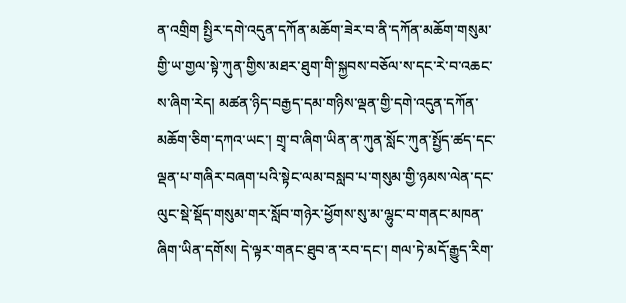ན་འགྲིག སྤྱིར་དགེ་འདུན་དཀོན་མཆོག་ཟེར་བ་ནི་དཀོན་མཆོག་གསུམ་གྱི་ཡ་གྱལ་སྟེ་ཀུན་གྱིས་མཐར་ཐུག་གི་སྐྱབས་བཅོལ་ས་དང་རེ་བ་འཆང་ས་ཞིག་རེད། མཚན་ཉིད་བརྒྱད་དམ་གཉིས་ལྡན་གྱི་དགེ་འདུན་དཀོན་མཆོག་ཅིག་དཀའ་ཡང་། གྲྭ་བ་ཞིག་ཡིན་ན་ཀུན་སློང་ཀུན་སྤྱོད་ཚད་དང་ལྡན་པ་གཞིར་བཞག་པའི་སྟེང་ལམ་བསླབ་པ་གསུམ་གྱི་ཉམས་ལེན་དང་ལུང་སྡེ་སྡོད་གསུམ་གར་སློབ་གཉེར་ཕྱོགས་སུ་མ་ལྷུང་བ་གནང་མཁན་ཞིག་ཡིན་དགོས། དེ་ལྟར་གནང་ཐུབ་ན་རབ་དང་། གལ་ཏེ་མདོ་རྒྱུད་རིག་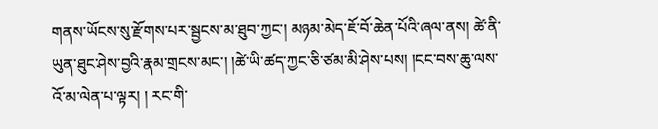གནས་ཡོངས་སུ་རྫོགས་པར་སྦྱངས་མ་ཐུབ་ཀྱང་། མཉམ་མེད་ཇོ་བོ་ཆེན་པོའི་ཞལ་ནས། ཚེ་ནི་ཡུན་ཐུང་ཤེས་བྱའི་རྣམ་གྲངས་མང་། །ཚེ་ཡི་ཚད་ཀྱང་ཅི་ཙམ་མི་ཤེས་པས། །ངང་བས་ཆུ་ལས་འོ་མ་ལེན་པ་ལྟར། ། རང་གི་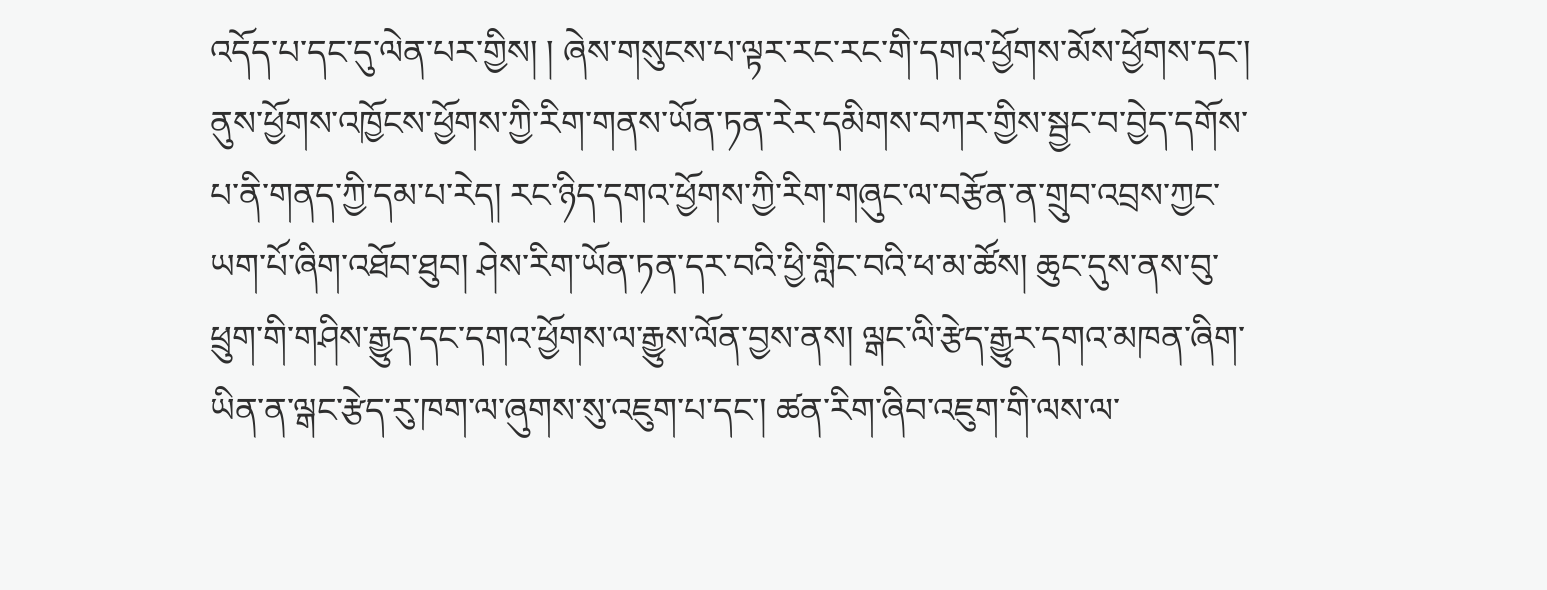འདོད་པ་དང་དུ་ལེན་པར་གྱིས། ། ཞེས་གསུངས་པ་ལྟར་རང་རང་གི་དགའ་ཕྱོགས་མོས་ཕྱོགས་དང་། ནུས་ཕྱོགས་འཁྱོངས་ཕྱོགས་ཀྱི་རིག་གནས་ཡོན་ཏན་རེར་དམིགས་བཀར་གྱིས་སྦྱང་བ་བྱེད་དགོས་པ་ནི་གནད་ཀྱི་དམ་པ་རེད། རང་ཉིད་དགའ་ཕྱོགས་ཀྱི་རིག་གཞུང་ལ་བརྩོན་ན་གྲུབ་འབྲས་ཀྱང་ཡག་པོ་ཞིག་འཐོབ་ཐུབ། ཤེས་རིག་ཡོན་ཏན་དར་བའི་ཕྱི་གླིང་བའི་ཕ་མ་ཚོས། ཆུང་དུས་ནས་བུ་ཕྲུག་གི་གཤིས་རྒྱུད་དང་དགའ་ཕྱོགས་ལ་རྒྱུས་ལོན་བྱས་ནས། ལྒང་ལི་རྩེད་རྒྱུར་དགའ་མཁན་ཞིག་ཡིན་ན་ལྒང་རྩེད་རུ་ཁག་ལ་ཞུགས་སུ་འཇུག་པ་དང་། ཚན་རིག་ཞིབ་འཇུག་གི་ལས་ལ་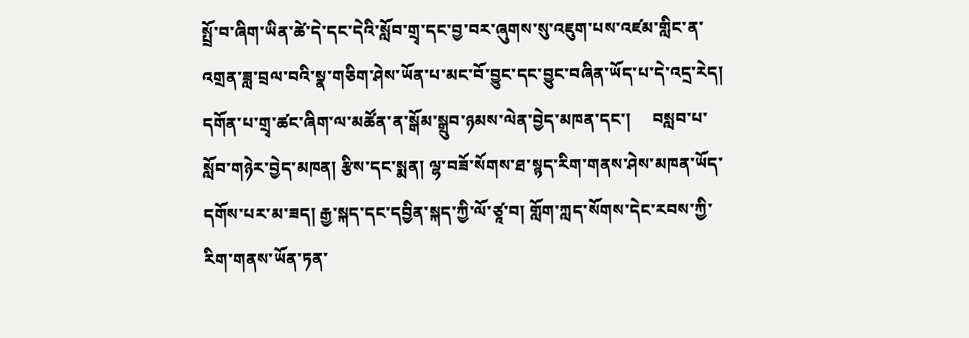སྤྲོ་བ་ཞིག་ཡིན་ཚེ་དེ་དང་དེའི་སློབ་གྲྭ་དང་བྱ་བར་ཞུགས་སུ་འཇུག་པས་འཛམ་གླིང་ན་འགྲན་ཟླ་བྲལ་བའི་སྣ་གཅིག་ཤེས་ཡོན་པ་མང་བོ་བྱུང་དང་བྱུང་བཞིན་ཡོད་པ་དེ་འདྲ་རེད།
དགོན་པ་གྲྭ་ཚང་ཞིག་ལ་མཚོན་ན་སྒོམ་སྒྲུབ་ཉམས་ལེན་བྱེད་མཁན་དང་།     བསླབ་པ་སློབ་གཉེར་བྱེད་མཁན། རྩིས་དང་སྨན། ལྷ་བཟོ་སོགས་ཐ་སྙད་རིག་གནས་ཤེས་མཁན་ཡོད་དགོས་པར་མ་ཟད། རྒྱ་སྐད་དང་དབྱིན་སྐད་ཀྱི་ལོ་ཙཱ་བ། གློག་ཀླད་སོགས་དེང་རབས་ཀྱི་རིག་གནས་ཡོན་ཏན་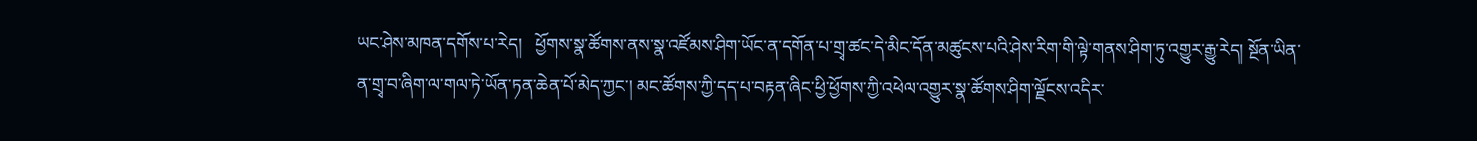ཡང་ཤེས་མཁན་དགོས་པ་རེད།   ཕྱོགས་སྣ་ཚོགས་ནས་སྣ་འཛོམས་ཤིག་ཡོང་ན་དགོན་པ་གྲྭ་ཚང་དེ་མིང་དོན་མཚུངས་པའི་ཤེས་རིག་གི་ལྟེ་གནས་ཤིག་ཏུ་འགྱུར་རྒྱུ་རེད། སྔོན་ཡིན་ན་གྲྭ་བ་ཞིག་ལ་གལ་ཏེ་ཡོན་ཏན་ཆེན་པོ་མེད་ཀྱང་། མང་ཚོགས་ཀྱི་དད་པ་བརྟན་ཞིང་ཕྱི་ཕྱོགས་ཀྱི་འཕེལ་འགྱུར་སྣ་ཚོགས་ཤིག་ལྗོངས་འདིར་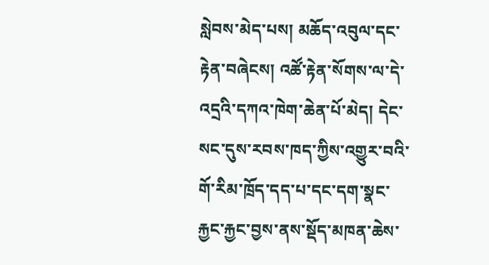སླེབས་མེད་པས། མཆོད་འབུལ་དང་རྟེན་བཞེངས། འཚོ་རྟེན་སོགས་ལ་དེ་འདྲའི་དཀའ་ཁེག་ཆེན་པོ་མེད། དེང་སང་དུས་རབས་ཁད་ཀྱིས་འགྱུར་བའི་གོ་རིམ་ཁྲོད་དད་པ་དང་དག་སྣང་རྐྱང་རྐྱང་བྱས་ནས་སྡོད་མཁན་ཆེས་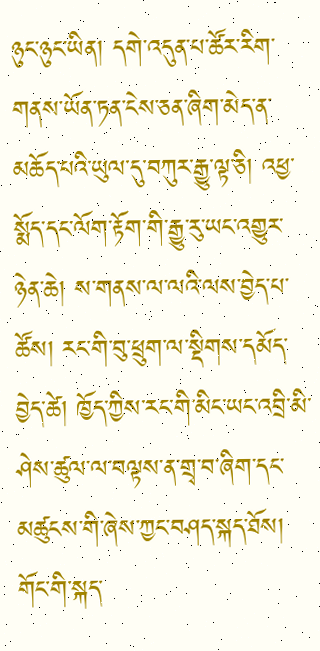ཉུང་ཉུང་ཡིན། དགེ་འདུན་པ་ཚོར་རིག་གནས་ཡོན་ཏན་ངེས་ཅན་ཞིག་མེད་ན་མཆོད་པའི་ཡུལ་དུ་བཀུར་རྒྱུ་ལྟ་ཅི། འཕྱ་སྨོད་དང་ལོག་རྟོག་གི་རྒྱུ་རུ་ཡང་འགྱུར་ཉེན་ཆེ། ས་གནས་ལ་ལའི་ལས་བྱེད་པ་ཚོས། རང་གི་བུ་ཕྲུག་ལ་སྡིགས་དམོད་བྱེད་ཚེ། ཁྱོད་ཀྱིས་རང་གི་མིང་ཡང་འབྲི་མི་ཤེས་ཚུལ་ལ་བལྟས་ན་གྲྭ་བ་ཞིག་དང་མཚུངས་གི་ཞེས་ཀྱང་བཤད་སྐད་ཐོས། གོང་གི་སྐད་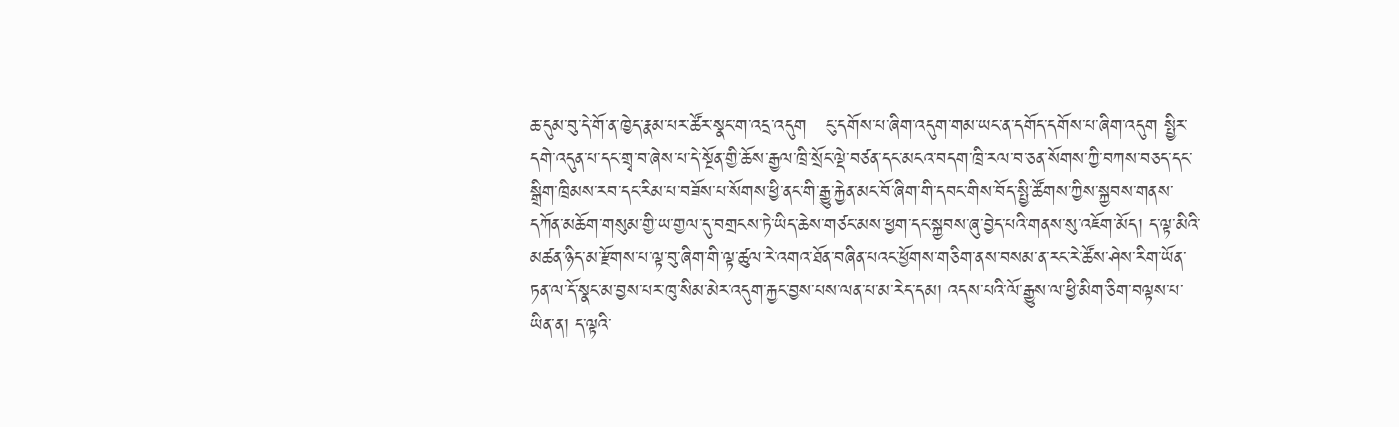ཆ་དུམ་བུ་དེ་གོ་ན་ཁྱེད་རྣམ་པར་ཚོར་སྣང་ག་འདྲ་འདུག   ངུ་དགོས་པ་ཞིག་འདུག་གམ་ཡང་ན་དགོད་དགོས་པ་ཞིག་འདུག སྤྱིར་དགེ་འདུན་པ་དང་གྲྭ་བ་ཞེས་པ་དེ་སྔོན་གྱི་ཆོས་རྒྱལ་ཁྲི་སྲོང་ལྡེ་བཙན་དང་མངའ་བདག་ཁྲི་རལ་བ་ཅན་སོགས་ཀྱི་བཀས་བཅད་དང་སྒྲིག་ཁྲིམས་རབ་དང་རིམ་པ་བཟོས་པ་སོགས་ཕྱི་ནང་གི་རྒྱུ་རྐྱེན་མང་བོ་ཞིག་གི་དབང་གིས་བོད་སྤྱི་ཚོགས་ཀྱིས་སྐྱབས་གནས་དཀོན་མཆོག་གསུམ་གྱི་ཡ་གྱལ་དུ་བགྲངས་ཏེ་ཡིད་ཆེས་གཙང་མས་ཕྱག་དང་སྐྱབས་ཞུ་བྱེད་པའི་གནས་སུ་འཇོག་མོད། ད་ལྟ་མིའི་མཚན་ཉིད་མ་རྫོགས་པ་ལྟ་བུ་ཞིག་གི་ལྟ་ཚུལ་རེ་འགའ་ཐོན་བཞིན་པའང་ཕྱོགས་གཅིག་ནས་བསམ་ན་རང་རེ་ཚོས་ཤེས་རིག་ཡོན་ཏན་ལ་དོ་སྣང་མ་བྱས་པར་ཁུ་སིམ་མེར་འདུག་རྐྱང་བྱས་པས་ལན་པ་མ་རེད་དམ། འདས་པའི་ལོ་རྒྱུས་ལ་ཕྱི་མིག་ཅིག་བལྟས་པ་ཡིན་ན། ད་ལྟའི་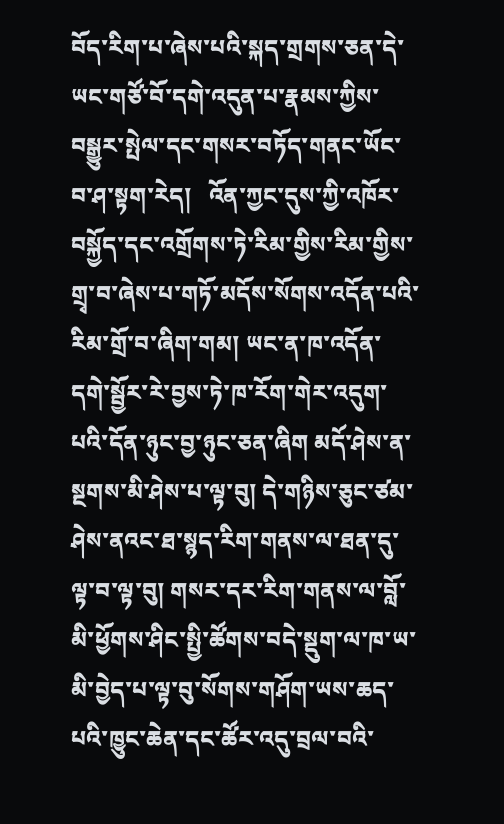བོད་རིག་པ་ཞེས་པའི་སྐད་གྲགས་ཅན་དེ་ཡང་གཙོ་བོ་དགེ་འདུན་པ་རྣམས་ཀྱིས་བསྒྱུར་སྤེལ་དང་གསར་བཏོད་གནང་ཡོང་བ་ཤ་སྟག་རེད།   འོན་ཀྱང་དུས་ཀྱི་འཁོར་བསྐྱོད་དང་འགྲོགས་ཏེ་རིམ་གྱིས་རིམ་གྱིས་གྲྭ་བ་ཞེས་པ་གཏོ་མདོས་སོགས་འདོན་པའི་རིམ་གྲོ་བ་ཞིག་གམ། ཡང་ན་ཁ་འདོན་དགེ་སྦྱོར་རེ་བྱས་ཏེ་ཁ་རོག་གེར་འདུག་པའི་དོན་ཉུང་བྱ་ཉུང་ཅན་ཞིག མདོ་ཤེས་ན་སྔགས་མི་ཤེས་པ་ལྟ་བུ། དེ་གཉིས་ཅུང་ཙམ་ཤེས་ནའང་ཐ་སྙད་རིག་གནས་ལ་ཐན་དུ་ལྟ་བ་ལྟ་བུ། གསར་དར་རིག་གནས་ལ་བློ་མི་ཕྱོགས་ཤིང་སྤྱི་ཚོགས་བདེ་སྡུག་ལ་ཁ་ཡ་མི་བྱེད་པ་ལྟ་བུ་སོགས་གཤོག་ཡས་ཆད་པའི་ཁྱུང་ཆེན་དང་ཚོར་འདུ་བྲལ་བའི་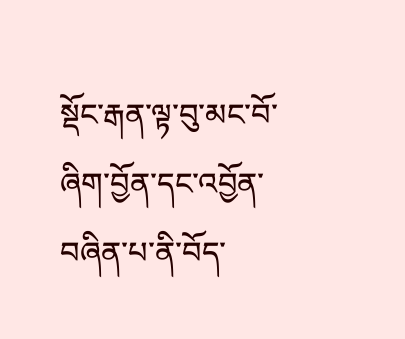སྡོང་རྒན་ལྟ་བུ་མང་བོ་ཞིག་བྱོན་དང་འབྱོན་བཞིན་པ་ནི་བོད་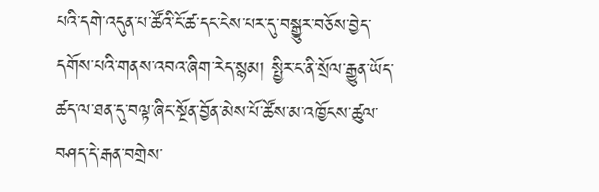པའི་དགེ་འདུན་པ་ཚོའི་ངོ་ཚ་དང་ངེས་པར་དུ་བསྒྱུར་བཅོས་བྱེད་དགོས་པའི་གནས་འབའ་ཞིག་རེད་སྙམ། སྤྱིར་ང་ནི་སྲོལ་རྒྱུན་ཡོད་ཚད་ལ་ཐན་དུ་བལྟ་ཞིང་སྔོན་བྱོན་མེས་པོ་ཚོས་མ་འཁྱོངས་ཚུལ་བཤད་དེ་རྒན་བགྲེས་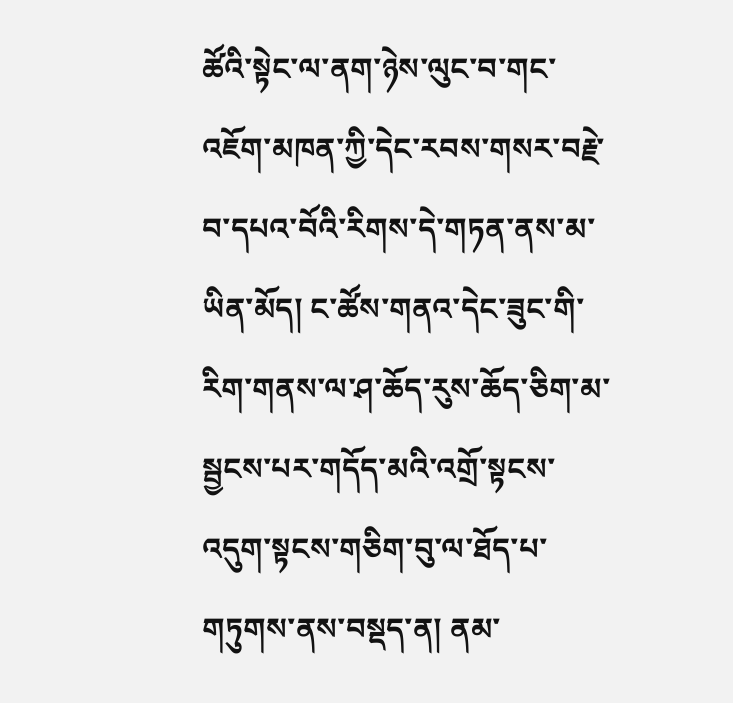ཚོའི་སྟེང་ལ་ནག་ཉེས་ལུང་བ་གང་འཇོག་མཁན་ཀྱི་དེང་རབས་གསར་བརྗེ་བ་དཔའ་བོའི་རིགས་དེ་གཏན་ནས་མ་ཡིན་མོད། ང་ཚོས་གནའ་དེང་ཟུང་གི་རིག་གནས་ལ་ཤ་ཆོད་རུས་ཆོད་ཅིག་མ་སྦྱངས་པར་གདོད་མའི་འགྲོ་སྟངས་འདུག་སྟངས་གཅིག་བུ་ལ་ཐོད་པ་གཏུགས་ནས་བསྡད་ན། ནམ་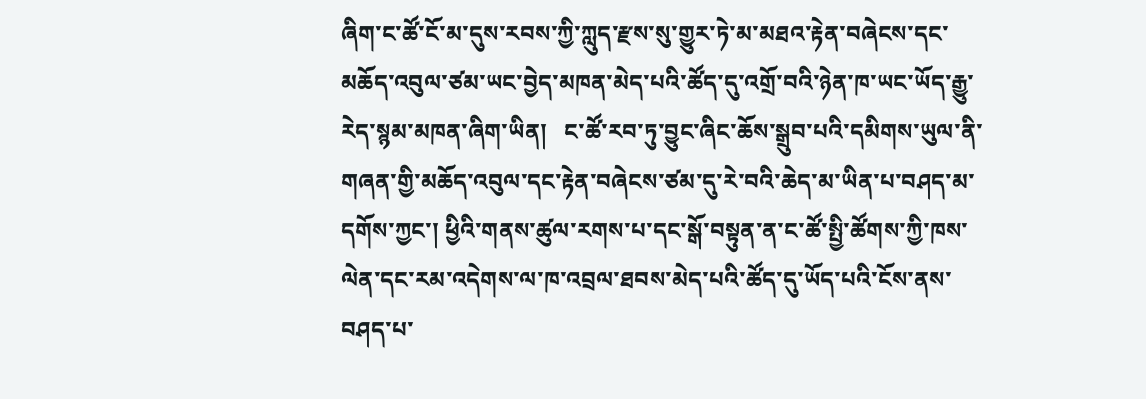ཞིག་ང་ཚོ་ངོ་མ་དུས་རབས་ཀྱི་ཀླུད་རྫས་སུ་གྱུར་ཏེ་མ་མཐའ་རྟེན་བཞེངས་དང་མཆོད་འབུལ་ཙམ་ཡང་བྱེད་མཁན་མེད་པའི་ཚོད་དུ་འགྲོ་བའི་ཉེན་ཁ་ཡང་ཡོད་རྒྱུ་རེད་སྙམ་མཁན་ཞིག་ཡིན།   ང་ཚོ་རབ་ཏུ་བྱུང་ཞིང་ཆོས་སྒྲུབ་པའི་དམིགས་ཡུལ་ནི་གཞན་གྱི་མཆོད་འབུལ་དང་རྟེན་བཞེངས་ཙམ་དུ་རེ་བའི་ཆེད་མ་ཡིན་པ་བཤད་མ་དགོས་ཀྱང་། ཕྱིའི་གནས་ཚུལ་རགས་པ་དང་སྒོ་བསྟུན་ན་ང་ཚོ་སྤྱི་ཚོགས་ཀྱི་ཁས་ལེན་དང་རམ་འདེགས་ལ་ཁ་འབྲལ་ཐབས་མེད་པའི་ཚོད་དུ་ཡོད་པའི་ངོས་ནས་བཤད་པ་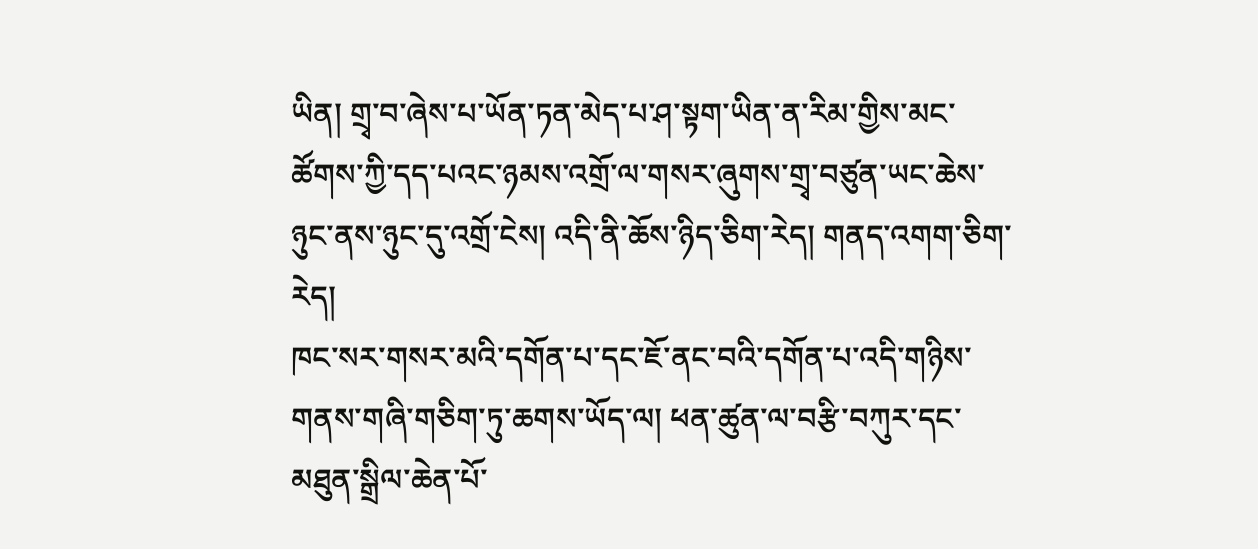ཡིན། གྲྭ་བ་ཞེས་པ་ཡོན་ཏན་མེད་པ་ཤ་སྟག་ཡིན་ན་རིམ་གྱིས་མང་ཚོགས་ཀྱི་དད་པའང་ཉམས་འགྲོ་ལ་གསར་ཞུགས་གྲྭ་བཙུན་ཡང་ཆེས་ཉུང་ནས་ཉུང་དུ་འགྲོ་ངེས། འདི་ནི་ཆོས་ཉིད་ཅིག་རེད། གནད་འགག་ཅིག་རེད།
ཁང་སར་གསར་མའི་དགོན་པ་དང་ཇོ་ནང་བའི་དགོན་པ་འདི་གཉིས་གནས་གཞི་གཅིག་ཏུ་ཆགས་ཡོད་ལ། ཕན་ཚུན་ལ་བརྩི་བཀུར་དང་མཐུན་སྒྲིལ་ཆེན་པོ་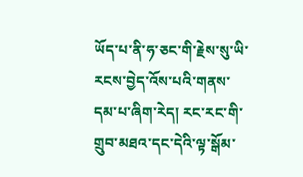ཡོད་པ་ནི་ཧ་ཅང་གི་རྗེས་སུ་ཡི་རངས་བྱེད་འོས་པའི་གནས་དམ་པ་ཞིག་རེད། རང་རང་གི་གྲུབ་མཐའ་དང་དེའི་ལྟ་སྒོམ་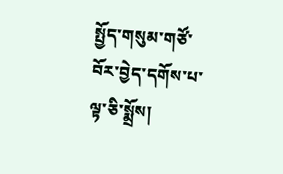སྤྱོད་གསུམ་གཙོ་བོར་བྱེད་དགོས་པ་ལྟ་ཅི་སྨྲོས།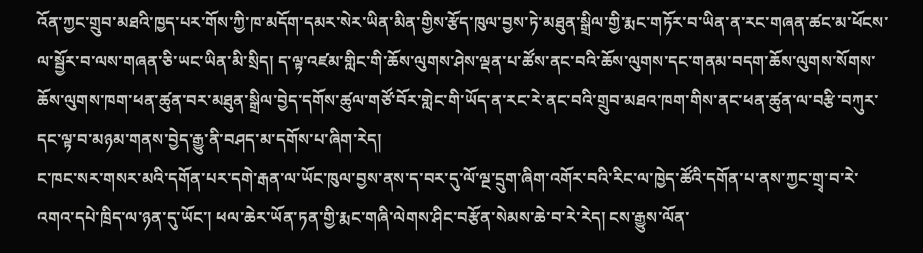འོན་ཀྱང་གྲུབ་མཐའི་ཁྱད་པར་གོས་ཀྱི་ཁ་མདོག་དམར་སེར་ཡིན་མིན་གྱིས་རྩོད་ཁུལ་བྱས་ཏེ་མཐུན་སྒྲིལ་གྱི་རྨང་གཏོར་བ་ཡིན་ན་རང་གཞན་ཚང་མ་ཕོངས་ལ་སྦྱོར་བ་ལས་གཞན་ཅི་ཡང་ཡིན་མི་སྲིད། ད་ལྟ་འཛམ་གླིང་གི་ཆོས་ལུགས་ཤེས་ལྡན་པ་ཚོས་ནང་བའི་ཆོས་ལུགས་དང་གནམ་བདག་ཆོས་ལུགས་སོགས་ཆོས་ལུགས་ཁག་ཕན་ཚུན་བར་མཐུན་སྒྲིལ་བྱེད་དགོས་ཚུལ་གཙོ་བོར་གླེང་གི་ཡོད་ན་རང་རེ་ནང་བའི་གྲུབ་མཐའ་ཁག་གིས་ནང་ཕན་ཚུན་ལ་བརྩི་བཀུར་དང་ལྟ་བ་མཉམ་གནས་བྱེད་རྒྱུ་ནི་བཤད་མ་དགོས་པ་ཞིག་རེད།
ང་ཁང་སར་གསར་མའི་དགོན་པར་དགེ་རྒན་ལ་ཡོང་ཁུལ་བྱས་ནས་ད་བར་དུ་ལོ་ལྔ་དྲུག་ཞིག་འགོར་བའི་རིང་ལ་ཁྱེད་ཚོའི་དགོན་པ་ནས་ཀྱང་གྲྭ་བ་རེ་འགའ་དཔེ་ཁྲིད་ལ་ཉན་དུ་ཡོང་། ཕལ་ཆེར་ཡོན་ཏན་གྱི་རྨང་གཞི་ལེགས་ཤིང་བརྩོན་སེམས་ཆེ་བ་རེ་རེད། ངས་རྒྱུས་ལོན་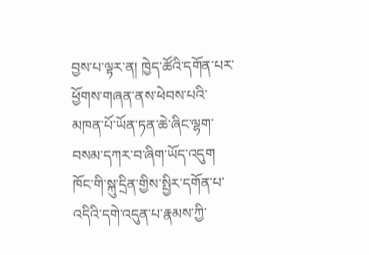བྱས་པ་ལྟར་ན། ཁྱེད་ཚོའི་དགོན་པར་ཕྱོགས་གཞན་ནས་ཕེབས་པའི་མཁན་པོ་ཡོན་ཏན་ཆེ་ཞིང་ལྷག་བསམ་དཀར་བ་ཞིག་ཡོད་འདུག ཁོང་གི་སྐུ་དྲིན་གྱིས་སྤྱིར་དགོན་པ་འདིའི་དགེ་འདུན་པ་རྣམས་ཀྱི་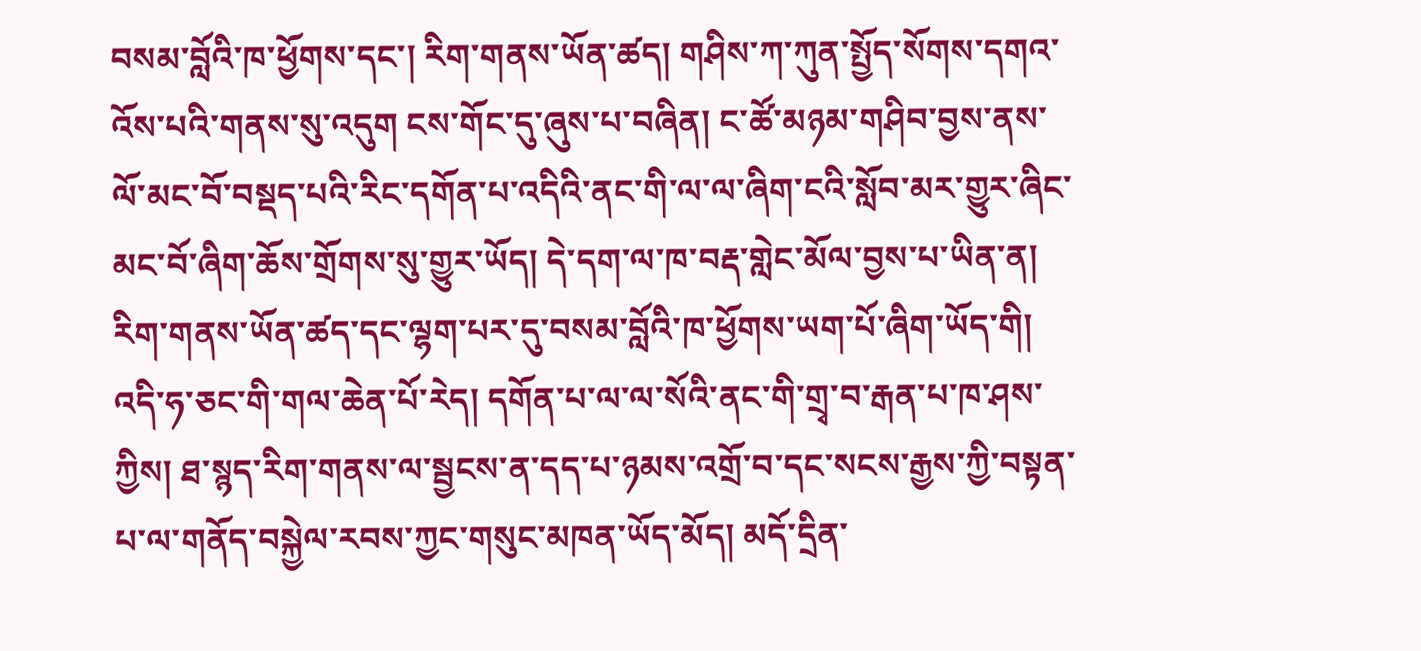བསམ་བློའི་ཁ་ཕྱོགས་དང་། རིག་གནས་ཡོན་ཚད། གཤིས་ཀ་ཀུན་སྤྱོད་སོགས་དགའ་འོས་པའི་གནས་སུ་འདུག ངས་གོང་དུ་ཞུས་པ་བཞིན། ང་ཚོ་མཉམ་གཤིབ་བྱས་ནས་ལོ་མང་བོ་བསྡད་པའི་རིང་དགོན་པ་འདིའི་ནང་གི་ལ་ལ་ཞིག་ངའི་སློབ་མར་གྱུར་ཞིང་མང་བོ་ཞིག་ཆོས་གྲོགས་སུ་གྱུར་ཡོད། དེ་དག་ལ་ཁ་བརྡ་གླེང་མོལ་བྱས་པ་ཡིན་ན། རིག་གནས་ཡོན་ཚད་དང་ལྷག་པར་དུ་བསམ་བློའི་ཁ་ཕྱོགས་ཡག་པོ་ཞིག་ཡོད་གི།   འདི་ཧ་ཅང་གི་གལ་ཆེན་པོ་རེད། དགོན་པ་ལ་ལ་སོའི་ནང་གི་གྲྭ་བ་རྒན་པ་ཁ་ཤས་ཀྱིས། ཐ་སྙད་རིག་གནས་ལ་སྦྱངས་ན་དད་པ་ཉམས་འགྲོ་བ་དང་སངས་རྒྱས་ཀྱི་བསྟན་པ་ལ་གནོད་བསྐྱེལ་རབས་ཀྱང་གསུང་མཁན་ཡོད་མོད། མདོ་དྲིན་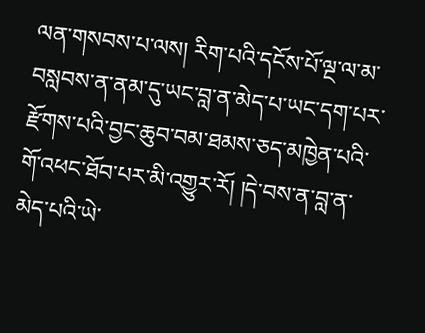ལན་གསབས་པ་ལས། རིག་པའི་དངོས་པོ་ལྔ་ལ་མ་བསླབས་ན་ནམ་དུ་ཡང་བླ་ན་མེད་པ་ཡང་དག་པར་རྫོགས་པའི་བྱང་ཆུབ་བམ་ཐམས་ཅད་མཁྱེན་པའི་གོ་འཕང་ཐོབ་པར་མི་འགྱུར་རོ། །དེ་བས་ན་བླ་ན་མེད་པའི་ཡེ་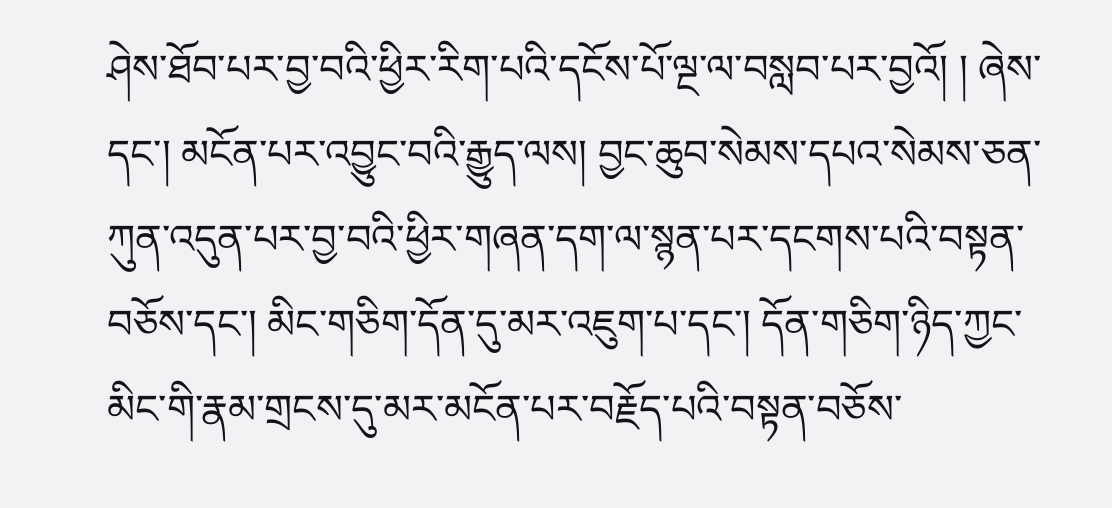ཤེས་ཐོབ་པར་བྱ་བའི་ཕྱིར་རིག་པའི་དངོས་པོ་ལྔ་ལ་བསླབ་པར་བྱའོ། ། ཞེས་དང་། མངོན་པར་འབྱུང་བའི་རྒྱུད་ལས། བྱང་ཆུབ་སེམས་དཔའ་སེམས་ཅན་ཀུན་འདུན་པར་བྱ་བའི་ཕྱིར་གཞན་དག་ལ་སྙན་པར་དངགས་པའི་བསྟན་བཅོས་དང་། མིང་གཅིག་དོན་དུ་མར་འཇུག་པ་དང་། དོན་གཅིག་ཉིད་ཀྱང་མིང་གི་རྣམ་གྲངས་དུ་མར་མངོན་པར་བརྗོད་པའི་བསྟན་བཅོས་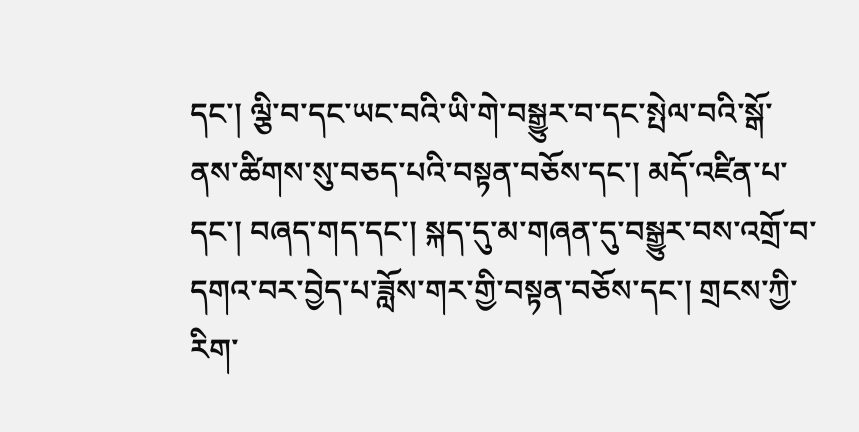དང་། ལྕི་བ་དང་ཡང་བའི་ཡི་གེ་བསྒྱུར་བ་དང་སྤེལ་བའི་སྒོ་ནས་ཚིགས་སུ་བཅད་པའི་བསྟན་བཅོས་དང་། མདོ་འཛིན་པ་དང་། བཞད་གད་དང་། སྐད་དུ་མ་གཞན་དུ་བསྒྱུར་བས་འགྲོ་བ་དགའ་བར་བྱེད་པ་ཟློས་གར་གྱི་བསྟན་བཅོས་དང་། གྲངས་ཀྱི་རིག་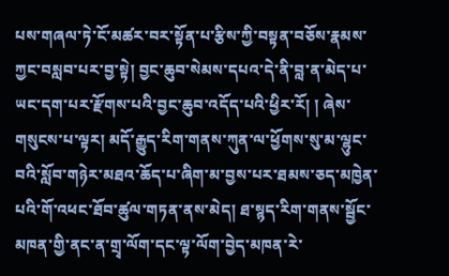པས་གཞལ་ཏེ་ངོ་མཚར་བར་སྟོན་པ་རྩིས་ཀྱི་བསྟན་བཅོས་རྣམས་ཀྱང་བསླབ་པར་བྱ་སྟེ། བྱང་ཆུབ་སེམས་དཔའ་དེ་ནི་བླ་ན་མེད་པ་ཡང་དག་པར་རྫོགས་པའི་བྱང་ཆུབ་འདོད་པའི་ཕྱིར་རོ། ། ཞེས་གསུངས་པ་ལྟར། མདོ་རྒྱུད་རིག་གནས་ཀུན་ལ་ཕྱོགས་སུ་མ་ལྷུང་བའི་སློབ་གཉེར་མཐའ་ཆོད་པ་ཞིག་མ་བྱས་པར་ཐམས་ཅད་མཁྱེན་པའི་གོ་འཕང་ཐོབ་ཚུལ་གཏན་ནས་མེད། ཐ་སྙད་རིག་གནས་སྦྱོང་མཁན་གྱི་ནང་ན་གྲྭ་ལོག་དང་ལྟ་ལོག་བྱེད་མཁན་རེ་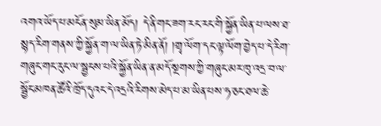འགའ་ཡོད་པ་མངོན་སུམ་ཡིན་མོད། དེ་ནི་གང་ཟག་རང་རང་གི་སྐྱོན་ཡིན་པ་ལས་ཐ་སྙད་རིག་གནས་ཀྱི་སྐྱོན་ག་ལ་ཡིན་ཏེ་མིན་ནོ། །གྲྭ་ལོག་དང་ལྟ་ལོག་བྱེད་པ་དེ་རིག་གཞུང་གང་རུང་ལ་སྦྱངས་པའི་སྐྱོན་ཡིན་ན་མདོ་སྔགས་ཀྱི་གཞུང་མར་ཁུ་འདྲ་བ་ལ་སྦྱོང་མཁན་ཚོའི་ཁྲོད་དུའང་དེ་འདྲའི་རིགས་མེད་པ་མ་ཡིན་པས་ཧ་ཅང་ཐལ་ཆེ་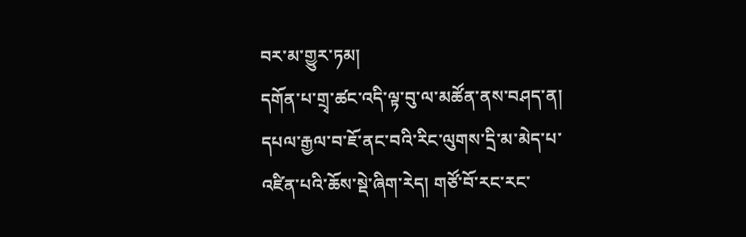བར་མ་གྱུར་ཏམ།
དགོན་པ་གྲྭ་ཚང་འདི་ལྟ་བུ་ལ་མཚོན་ནས་བཤད་ན། དཔལ་རྒྱལ་བ་ཇོ་ནང་བའི་རིང་ལུགས་དྲི་མ་མེད་པ་འཛིན་པའི་ཆོས་སྡེ་ཞིག་རེད། གཙོ་བོ་རང་རང་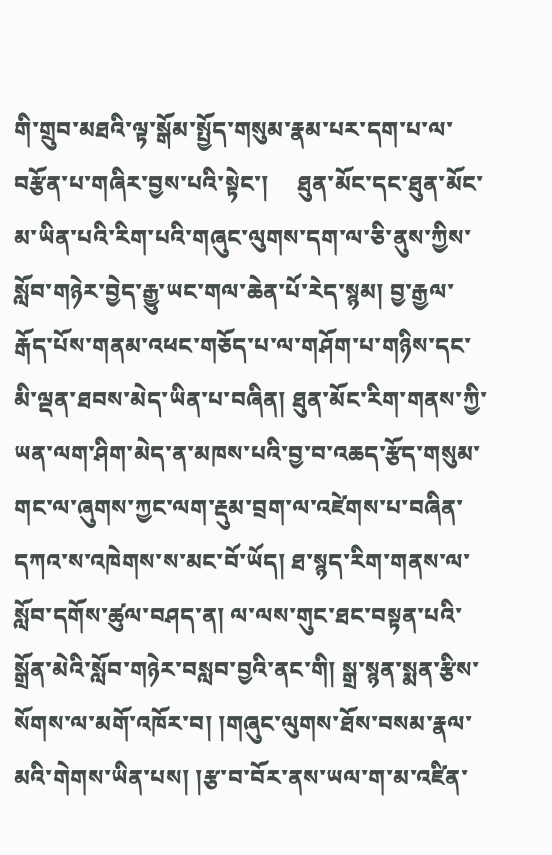གི་གྲུབ་མཐའི་ལྟ་སྒོམ་སྤྱོད་གསུམ་རྣམ་པར་དག་པ་ལ་བརྩོན་པ་གཞིར་བྱས་པའི་སྟེང་།     ཐུན་མོང་དང་ཐུན་མོང་མ་ཡིན་པའི་རིག་པའི་གཞུང་ལུགས་དག་ལ་ཅི་ནུས་ཀྱིས་སློབ་གཉེར་བྱེད་རྒྱུ་ཡང་གལ་ཆེན་པོ་རེད་སྙམ། བྱ་རྒྱལ་རྒོད་པོས་གནམ་འཕང་གཅོད་པ་ལ་གཤོག་པ་གཉིས་དང་མི་ལྡན་ཐབས་མེད་ཡིན་པ་བཞིན། ཐུན་མོང་རིག་གནས་ཀྱི་ཡན་ལག་ཤིག་མེད་ན་མཁས་པའི་བྱ་བ་འཆད་རྩོད་གསུམ་གང་ལ་ཞུགས་ཀྱང་ལག་རྡུམ་བྲག་ལ་འཛེགས་པ་བཞིན་དཀའ་ས་འཁེགས་ས་མང་བོ་ཡོད། ཐ་སྙད་རིག་གནས་ལ་སློབ་དགོས་ཚུལ་བཤད་ན། ལ་ལས་གུང་ཐང་བསྟན་པའི་སྒྲོན་མེའི་སློབ་གཉེར་བསླབ་བྱའི་ནང་གི། སྒྲ་སྙན་སྨན་རྩིས་སོགས་ལ་མགོ་འཁོར་བ། །གཞུང་ལུགས་ཐོས་བསམ་རྣལ་མའི་གེགས་ཡིན་པས། །རྩ་བ་བོར་ནས་ཡལ་ག་མ་འཛིན་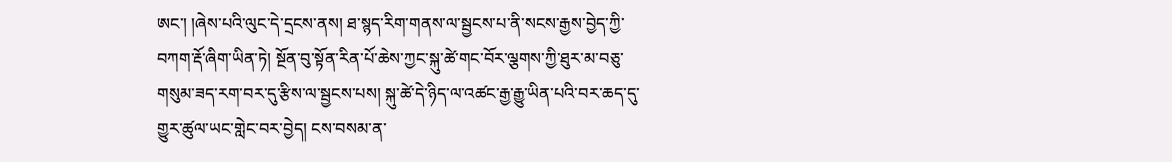ཨང་། །ཞེས་པའི་ལུང་དེ་དྲངས་ནས། ཐ་སྙད་རིག་གནས་ལ་སྦྱངས་པ་ནི་སངས་རྒྱས་བྱེད་ཀྱི་བཀག་རྡོ་ཞིག་ཡིན་ཏེ། སྔོན་བུ་སྟོན་རིན་པོ་ཆེས་ཀྱང་སྐུ་ཚེ་གང་བོར་ལྕགས་ཀྱི་ཐུར་མ་བཅུ་གསུམ་ཟད་རག་བར་དུ་རྩིས་ལ་སྦྱངས་པས། སྐུ་ཚེ་དེ་ཉིད་ལ་འཚང་རྒྱ་རྒྱུ་ཡིན་པའི་བར་ཆད་དུ་གྱུར་ཚུལ་ཡང་གླེང་བར་བྱེད། ངས་བསམ་ན་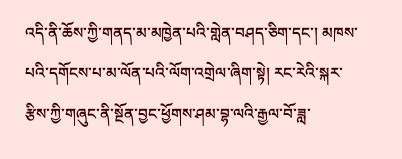འདི་ནི་ཆོས་ཀྱི་གནད་མ་མཁྱེན་པའི་གླེན་བཤད་ཅིག་དང་། མཁས་པའི་དགོངས་པ་མ་ལོན་པའི་ལོག་འགྲེལ་ཞིག་སྟེ། རང་རེའི་སྐར་རྩིས་ཀྱི་གཞུང་ནི་སྔོན་བྱང་ཕྱོགས་ཤམ་བྷ་ལའི་རྒྱལ་བོ་ཟླ་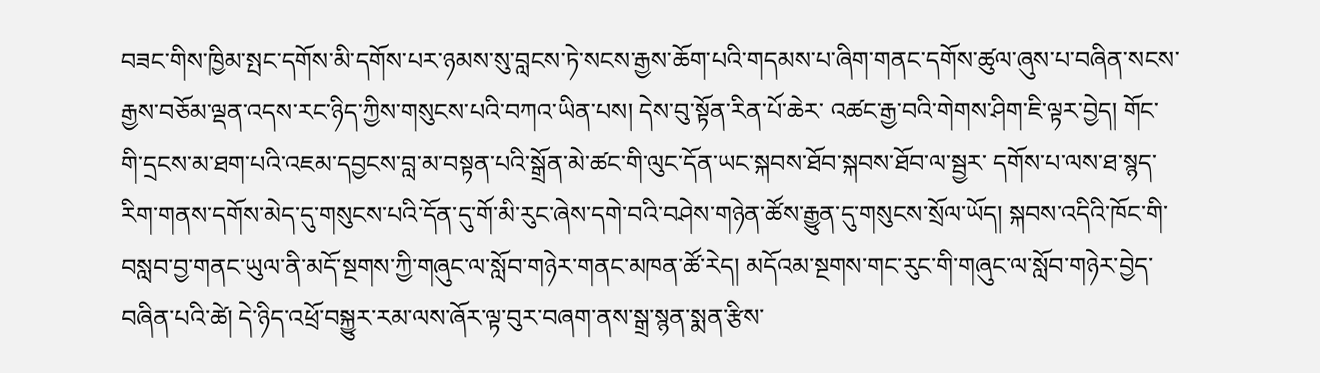བཟང་གིས་ཁྱིམ་སྤང་དགོས་མི་དགོས་པར་ཉམས་སུ་བླངས་ཏེ་སངས་རྒྱས་ཆོག་པའི་གདམས་པ་ཞིག་གནང་དགོས་ཚུལ་ཞུས་པ་བཞིན་སངས་རྒྱས་བཅོམ་ལྡན་འདས་རང་ཉིད་ཀྱིས་གསུངས་པའི་བཀའ་ཡིན་པས། དེས་བུ་སྟོན་རིན་པོ་ཆེར་ འཚང་རྒྱ་བའི་གེགས་ཤིག་ཇི་ལྟར་བྱེད། གོང་གི་དྲངས་མ་ཐག་པའི་འཇམ་དབྱངས་བླ་མ་བསྟན་པའི་སྒྲོན་མེ་ཚང་གི་ལུང་དོན་ཡང་སྐབས་ཐོབ་སྐབས་ཐོབ་ལ་སྦྱར་ དགོས་པ་ལས་ཐ་སྙད་རིག་གནས་དགོས་མེད་དུ་གསུངས་པའི་དོན་དུ་གོ་མི་རུང་ཞེས་དགེ་བའི་བཤེས་གཉེན་ཚོས་རྒྱུན་དུ་གསུངས་སྲོལ་ཡོད། སྐབས་འདིའི་ཁོང་གི་བསླབ་བྱ་གནང་ཡུལ་ནི་མདོ་སྔགས་ཀྱི་གཞུང་ལ་སློབ་གཉེར་གནང་མཁན་ཚོ་རེད། མདོའམ་སྔགས་གང་རུང་གི་གཞུང་ལ་སློབ་གཉེར་བྱེད་བཞིན་པའི་ཚེ། དེ་ཉིད་འཕྲོ་བསྐྱུར་རམ་ལས་ཞོར་ལྟ་བུར་བཞག་ནས་སྒྲ་སྙན་སྨན་རྩིས་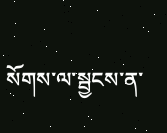སོགས་ལ་སྦྱངས་ན་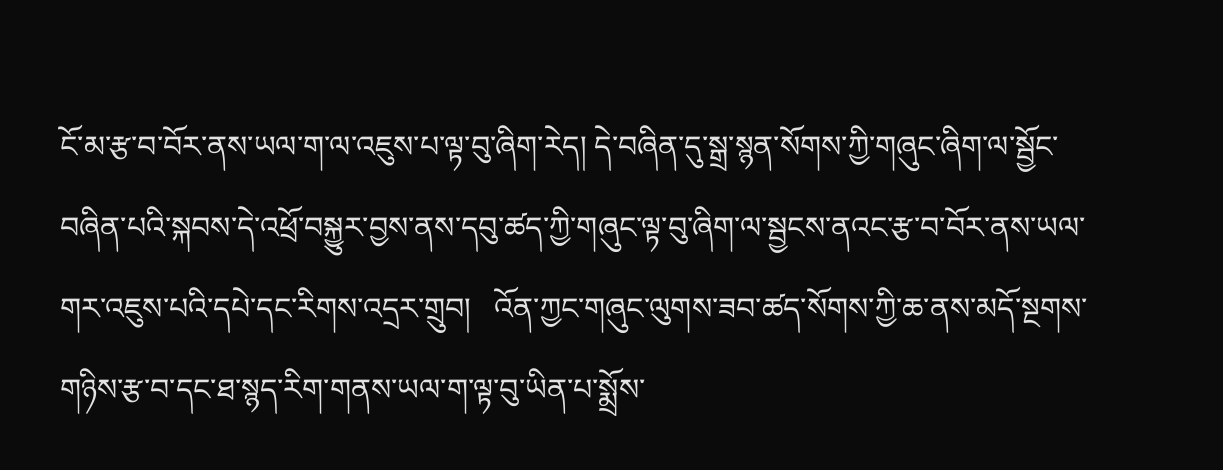ངོ་མ་རྩ་བ་བོར་ནས་ཡལ་ག་ལ་འཇུས་པ་ལྟ་བུ་ཞིག་རེད། དེ་བཞིན་དུ་སྒྲ་སྙན་སོགས་ཀྱི་གཞུང་ཞིག་ལ་སྦྱོང་བཞིན་པའི་སྐབས་དེ་འཕྲོ་བསྐྱུར་བྱས་ནས་དབུ་ཚད་ཀྱི་གཞུང་ལྟ་བུ་ཞིག་ལ་སྦྱངས་ནའང་རྩ་བ་བོར་ནས་ཡལ་གར་འཇུས་པའི་དཔེ་དང་རིགས་འདྲར་གྲུབ།   འོན་ཀྱང་གཞུང་ལུགས་ཟབ་ཚད་སོགས་ཀྱི་ཆ་ནས་མདོ་སྔགས་གཉིས་རྩ་བ་དང་ཐ་སྙད་རིག་གནས་ཡལ་ག་ལྟ་བུ་ཡིན་པ་སྨྲོས་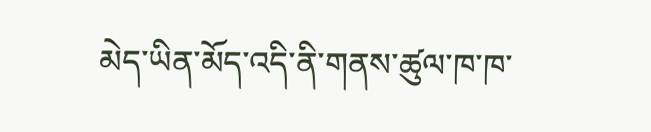མེད་ཡིན་མོད་འདི་ནི་གནས་ཚུལ་ཁ་ཁ་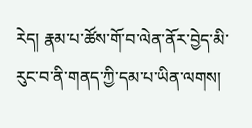རེད། རྣམ་པ་ཚོས་གོ་བ་ལེན་ནོར་བྱེད་མི་རུང་བ་ནི་གནད་ཀྱི་དམ་པ་ཡིན་ལགས།